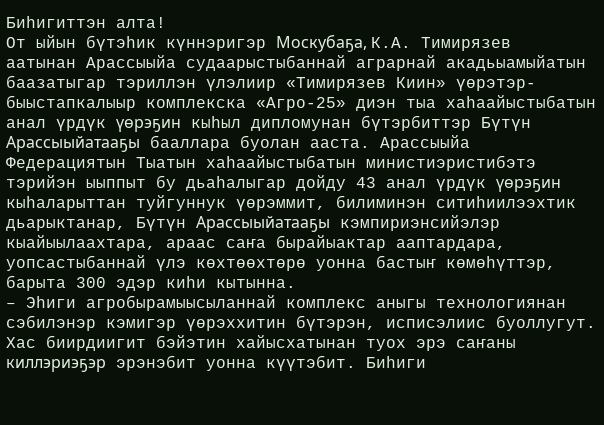Биһигиттэн алта!
От ыйын бүтэһик күннэригэр Москубаҕа, К.А. Тимирязев аатынан Арассыыйа судаарыстыбаннай аграрнай акадьыамыйатын баазатыгар тэриллэн үлэлиир «Тимирязев Киин» үөрэтэр-быыстапкалыыр комплекска «Агро-25» диэн тыа хаһаайыстыбатын анал үрдүк үөрэҕин кыһыл дипломунан бүтэрбиттэр Бүтүн Арассыыйатааҕы бааллара буолан ааста. Арассыыйа Федерациятын Тыатын хаһаайыстыбатын министиэристибэтэ тэрийэн ыыппыт бу дьаһалыгар дойду 43 анал үрдүк үөрэҕин кыһаларыттан туйгуннук үөрэммит, билиминэн ситиһиилээхтик дьарыктанар, Бүтүн Арассыыйатааҕы кэмпириэнсийэлэр кыайыылаахтара, араас саҥа бырайыактар ааптардара, уопсастыбаннай үлэ көхтөөхтөрө уонна бастыҥ көмөһүттэр, барыта 300 эдэр киһи кытынна.
– Эһиги агробырамыысыланнай комплекс аныгы технологиянан сэбилэнэр кэмигэр үөрэххитин бүтэрэн, исписэлиис буоллугут. Хас биирдиигит бэйэтин хайысхатынан туох эрэ саҥаны киллэриэҕэр эрэнэбит уонна күүтэбит. Биһиги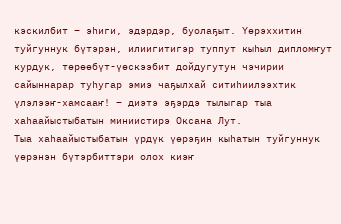кэскилбит – эһиги, эдэрдэр, буолаҕыт. Үөрэххитин туйгуннук бүтэрэн, илиигитигэр туппут кыһыл дипломҥут курдук, төрөөбүт-үөскээбит дойдугутун чэчирии сайыннарар туһугар эмиэ чаҕылхай ситиһиилээхтик үлэлээҥ-хамсааҥ! – диэтэ эҕэрдэ тылыгар тыа хаһаайыстыбатын миниистирэ Оксана Лут.
Тыа хаһаайыстыбатын үрдүк үөрэҕин кыһатын туйгуннук үөрэнэн бүтэрбиттэри олох киэҥ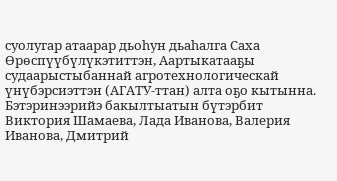суолугар атаарар дьоһун дьаһалга Саха Өрөспүүбүлүкэтиттэн, Аартыкатааҕы судаарыстыбаннай агротехнологическай үнүбэрсиэттэн (АГАТУ-ттан) алта оҕо кытынна. Бэтэринээрийэ бакылтыатын бүтэрбит Виктория Шамаева, Лада Иванова, Валерия Иванова, Дмитрий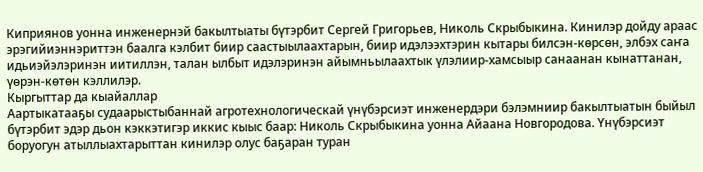Киприянов уонна инженернэй бакылтыаты бүтэрбит Сергей Григорьев, Николь Скрыбыкина. Кинилэр дойду араас эрэгийиэннэриттэн баалга кэлбит биир саастыылаахтарын, биир идэлээхтэрин кытары билсэн-көрсөн, элбэх саҥа идьиэйэлэринэн иитиллэн, талан ылбыт идэлэринэн айымньылаахтык үлэлиир-хамсыыр санаанан кынаттанан, үөрэн-көтөн кэллилэр.
Кыргыттар да кыайаллар
Аартыкатааҕы судаарыстыбаннай агротехнологическай үнүбэрсиэт инженердэри бэлэмниир бакылтыатын быйыл бүтэрбит эдэр дьон кэккэтигэр иккис кыыс баар: Николь Скрыбыкина уонна Айаана Новгородова. Үнүбэрсиэт боруогун атыллыахтарыттан кинилэр олус баҕаран туран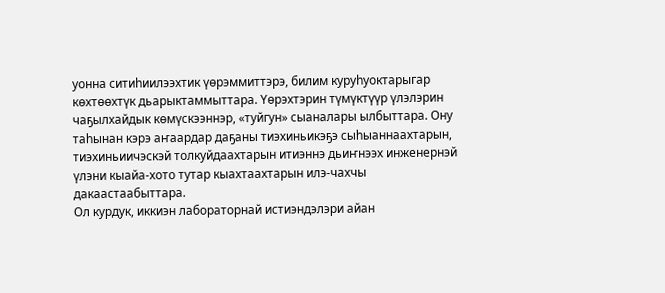уонна ситиһиилээхтик үөрэммиттэрэ, билим куруһуоктарыгар көхтөөхтүк дьарыктаммыттара. Үөрэхтэрин түмүктүүр үлэлэрин чаҕылхайдык көмүскээннэр, «туйгун» сыаналары ылбыттара. Ону таһынан кэрэ аҥаардар даҕаны тиэхиньикэҕэ сыһыаннаахтарын, тиэхиньиичэскэй толкуйдаахтарын итиэннэ дьиҥнээх инженернэй үлэни кыайа-хото тутар кыахтаахтарын илэ-чахчы дакаастаабыттара.
Ол курдук, иккиэн лабораторнай истиэндэлэри айан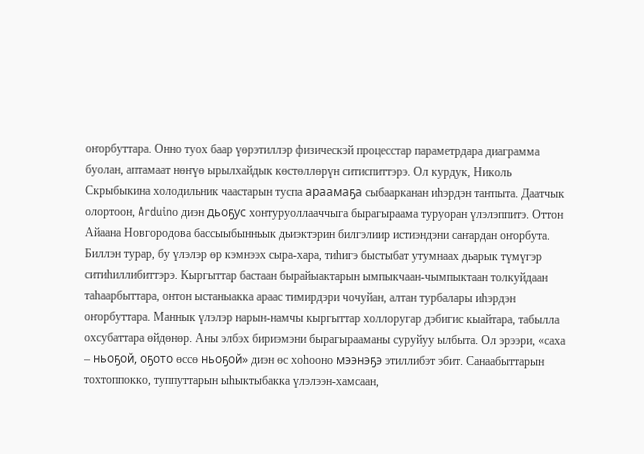оҥорбуттара. Онно туох баар үөрэтиллэр физическэй процесстар параметрдара диаграмма буолан, аптамаат нөҥүө ырылхайдык көстөллөрүн ситиспиттэрэ. Ол курдук, Николь Скрыбыкина холодильник чаастарын туспа араамаҕа сыбаарканан иһэрдэн таҥпыта. Даатчык олортоон, Arduinо диэн дьоҕус хонтуруоллааччыга бырагыраама туруоран үлэлэппитэ. Оттон Айаана Новгородова бассыыбынньык дьиэктэрин билгэлиир истиэндэни саҥардан оҥорбута.
Биллэн турар, бу үлэлэр өр кэмнээх сыра-хара, тиһигэ быстыбат утумнаах дьарык түмүгэр ситиһиллибиттэрэ. Кыргыттар бастаан бырайыактарын ымпыкчаан-чымпыктаан толкуйдаан таһаарбыттара, онтон ыстаныакка араас тимирдэри чочуйан, алтан турбалары иһэрдэн оҥорбуттара. Маннык үлэлэр нарын-намчы кыргыттар холлоругар дэбигис кыайтара, табылла охсубаттара өйдөнөр. Аны элбэх бириэмэни бырагырааманы суруйуу ылбыта. Ол эрээри, «саха – ньоҕой, оҕото өссө ньоҕой» диэн өс хоһооно мээнэҕэ этиллибэт эбит. Санаабыттарын тохтоппокко, туппуттарын ыһыктыбакка үлэлээн-хамсаан,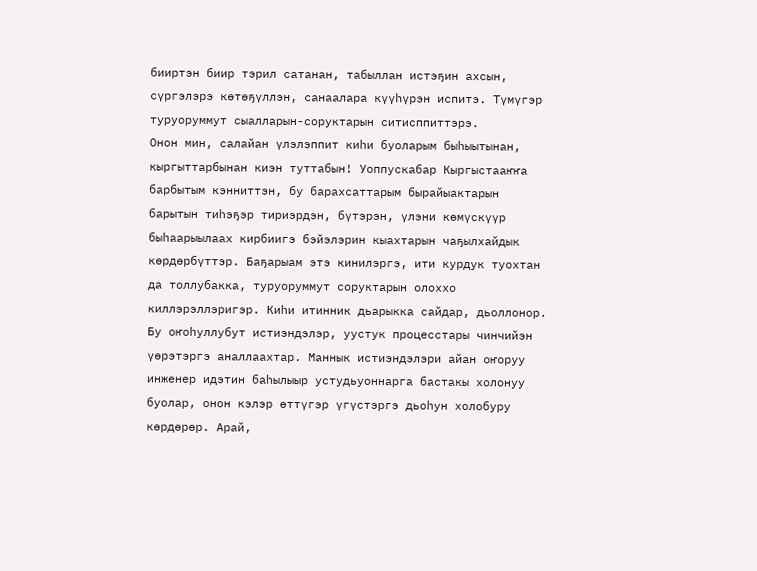бииртэн биир тэрил сатанан, табыллан истэҕин ахсын, сүргэлэрэ көтөҕүллэн, санаалара күүһүрэн испитэ. Түмүгэр туруоруммут сыалларын-соруктарын ситисппиттэрэ.
Онон мин, салайан үлэлэппит киһи буоларым быһыытынан, кыргыттарбынан киэн туттабын! Уоппускабар Кыргыстааҥҥа барбытым кэнниттэн, бу барахсаттарым бырайыактарын барытын тиһэҕэр тириэрдэн, бүтэрэн, үлэни көмүскүүр быһаарыылаах кирбиигэ бэйэлэрин кыахтарын чаҕылхайдык көрдөрбүттэр. Баҕарыам этэ кинилэргэ, ити курдук туохтан да толлубакка, туруоруммут соруктарын олоххо киллэрэллэригэр. Киһи итинник дьарыкка сайдар, дьоллонор.
Бу оҥоһуллубут истиэндэлэр, уустук процесстары чинчийэн үѳрэтэргэ аналлаахтар. Маннык истиэндэлэри айан оҥоруу инженер идэтин баһылыыр устудьуоннарга бастакы холонуу буолар, онон кэлэр өттүгэр үгүстэргэ дьоһун холобуру көрдөрөр. Арай,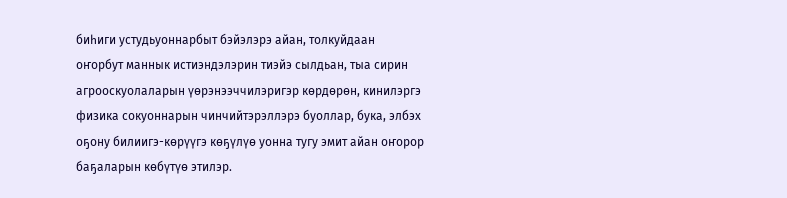биһиги устудьуоннарбыт бэйэлэрэ айан, толкуйдаан оҥорбут маннык истиэндэлэрин тиэйэ сылдьан, тыа сирин агрооскуолаларын үөрэнээччилэригэр көрдөрөн, кинилэргэ физика сокуоннарын чинчийтэрэллэрэ буоллар, бука, элбэх оҕону билиигэ-көрүүгэ көҕүлүө уонна тугу эмит айан оҥорор баҕаларын көбүтүө этилэр.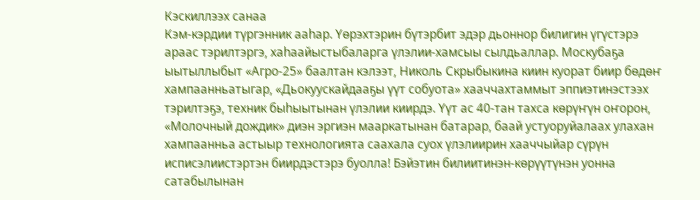Кэскиллээх санаа
Кэм-кэрдии түргэнник ааһар. Үөрэхтэрин бүтэрбит эдэр дьоннор билигин үгүстэрэ араас тэрилтэргэ, хаһаайыстыбаларга үлэлии-хамсыы сылдьаллар. Москубаҕа ыытыллыбыт «Агро-25» баалтан кэлээт, Николь Скрыбыкина киин куорат биир бөдөҥ хампаанньатыгар, «Дьокуускайдааҕы үүт собуота» хааччахтаммыт эппиэтинэстээх тэрилтэҕэ, техник быһыытынан үлэлии киирдэ. Үүт ас 40-тан тахса көрүҥүн оҥорон, «Молочный дождик» диэн эргиэн мааркатынан батарар, баай устуоруйалаах улахан хампаанньа астыыр технологията саахала суох үлэлиирин хааччыйар сүрүн исписэлиистэртэн биирдэстэрэ буолла! Бэйэтин билиитинэн-көрүүтүнэн уонна сатабылынан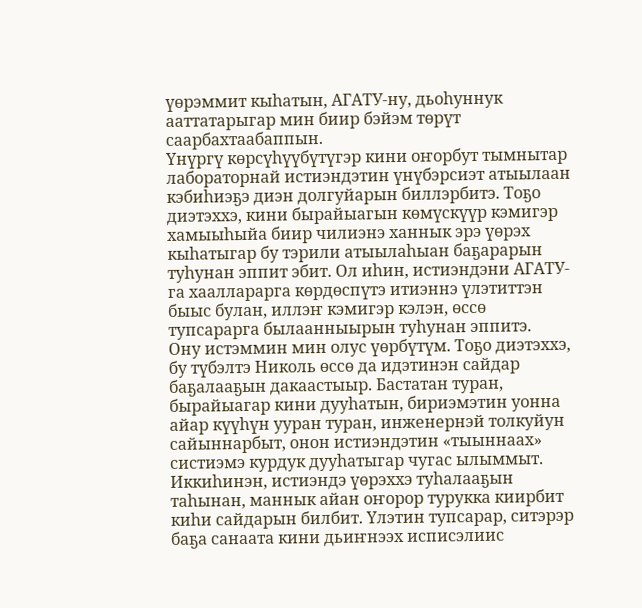үөрэммит кыһатын, АГАТУ-ну, дьоһуннук ааттатарыгар мин биир бэйэм төрүт саарбахтаабаппын.
Үнүргү көрсүһүүбүтүгэр кини оҥорбут тымнытар лабораторнай истиэндэтин үнүбэрсиэт атыылаан кэбиһиэҕэ диэн долгуйарын биллэрбитэ. Тоҕо диэтэххэ, кини бырайыагын көмүскүүр кэмигэр хамыыһыйа биир чилиэнэ ханнык эрэ үөрэх кыһатыгар бу тэрили атыылаһыан баҕарарын туһунан эппит эбит. Ол иһин, истиэндэни АГАТУ-га хаалларарга көрдөспүтэ итиэннэ үлэтиттэн быыс булан, иллэҥ кэмигэр кэлэн, өссө тупсарарга былаанныырын туһунан эппитэ.
Ону истэммин мин олус үөрбүтүм. Тоҕо диэтэххэ, бу түбэлтэ Николь өссө да идэтинэн сайдар баҕалааҕын дакаастыыр. Бастатан туран, бырайыагар кини дууһатын, бириэмэтин уонна айар күүһүн ууран туран, инженернэй толкуйун сайыннарбыт, онон истиэндэтин «тыыннаах» систиэмэ курдук дууһатыгар чугас ылыммыт.
Иккиһинэн, истиэндэ үөрэххэ туһалааҕын таһынан, маннык айан оҥорор турукка киирбит киһи сайдарын билбит. Үлэтин тупсарар, ситэрэр баҕа санаата кини дьиҥнээх исписэлиис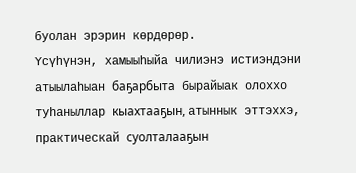буолан эрэрин көрдөрөр.
Үсүһүнэн, хамыыһыйа чилиэнэ истиэндэни атыылаһыан баҕарбыта бырайыак олоххо туһаныллар кыахтааҕын, атыннык эттэххэ, практическай суолталааҕын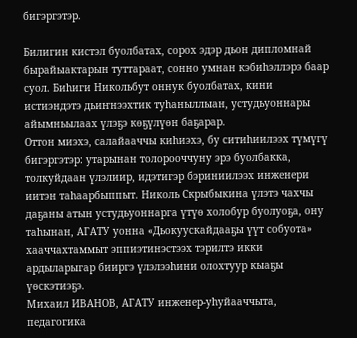бигэргэтэр.

Билигин кистэл буолбатах, сорох эдэр дьон дипломнай бырайыактарын туттараат, сонно умнан кэбиһэллэрэ баар суол. Биһиги Никольбут оннук буолбатах, кини истиэндэтэ дьиҥнээхтик туһаныллыан, устудьуоннары айымньылаах үлэҕэ көҕүлүөн баҕарар.
Оттон миэхэ, салайааччы киһиэхэ, бу ситиһиилээх түмүгү бигэргэтэр: утарынан толорооччуну эрэ буолбакка, толкуйдаан үлэлиир, идэтигэр бэриниилээх инженери иитэн таһаарбыппыт. Николь Скрыбыкина үлэтэ чахчы даҕаны атын устудьуоннарга үтүө холобур буолуоҕа, ону таһынан, АГАТУ уонна «Дьокуускайдааҕы үүт собуота» хааччахтаммыт эппиэтинэстээх тэрилтэ икки ардыларыгар бииргэ үлэлээһини олохтуур кыаҕы үөскэтиэҕэ.
Михаил ИВАНОВ, АГАТУ инженер-уһуйааччыта, педагогика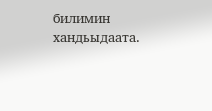билимин хандьыдаата.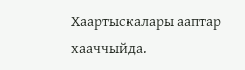Хаартыскалары ааптар хааччыйда.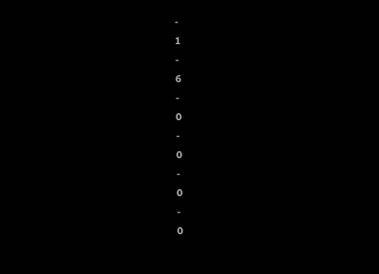-
1
-
6
-
0
-
0
-
0
-
0